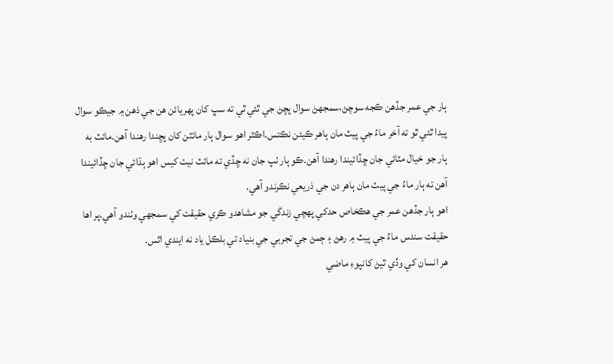ٻار جي عمر جڏهن ڪجه سوچڻ،سمجھڻ سوال پڇڻ جي ٿئي ٿي ته سڀ کان پهريائن هن جي ذهن ۾ جيڪو سوال پيدا ٿئي ٿو ته آخر ماءُ جي پيٽ مان ٻاهر ڪيئن نڪتس.اڪثر اهو سوال ٻار مائٽن کان پڇندا رهندا آهن.مائٽ به ٻار جو خيال مٽائي جان ڇڏائيندا رهندا آهن.ڪو ٻار ٺپ جان نه ڇڏي ته مائٽ نيٺ کيس اهو ٻڌائي جان ڇڏائيندا آهن ته ٻار ماءُ جي پيٽ مان ٻاهر دن جي ذريعي نڪرندو آهي.
اهو ٻار جڏهن عمر جي هڪخاص حدکي پهچي زندگي جو مشاهدو ڪري حقيقت کي سمجھي وٺندو آهي.پر اها حقيقت سندس ماءُ جي پيٽ ۾ رهڻ ۽ ڄمڻ جي تجربي جي بنياد تي بلڪل ياد نه ايندي اٿس.
هر انسان کي وڏي ٿيڻ کانپوءِ ماضي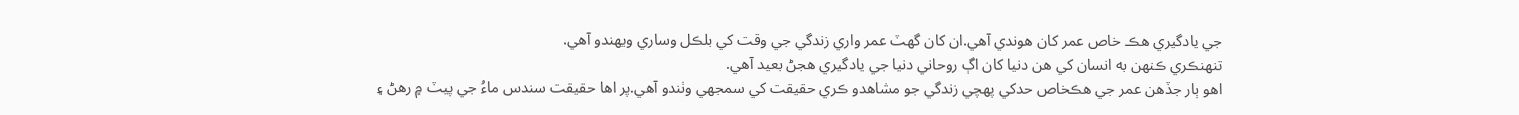جي يادگيري هڪ خاص عمر کان هوندي آهي.ان کان گھٽ عمر واري زندگي جي وقت کي بلڪل وساري ويهندو آهي.
تنهنڪري ڪنهن به انسان کي هن دنيا کان اڳ روحاني دنيا جي يادگيري هجڻ بعيد آهي.
اهو ٻار جڏهن عمر جي هڪخاص حدکي پهچي زندگي جو مشاهدو ڪري حقيقت کي سمجھي وٺندو آهي.پر اها حقيقت سندس ماءُ جي پيٽ ۾ رهڻ ۽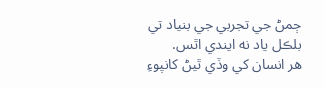ڄمڻ جي تجربي جي بنياد تي بلڪل ياد نه ايندي اٿس.
هر انسان کي وڏي ٿيڻ کانپوءِ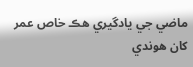ماضي جي يادگيري هڪ خاص عمر کان هوندي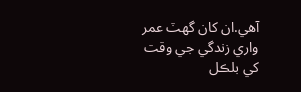آهي.ان کان گھٽ عمر واري زندگي جي وقت کي بلڪل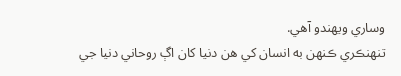وساري ويهندو آهي.
تنهنڪري ڪنهن به انسان کي هن دنيا کان اڳ روحاني دنيا جي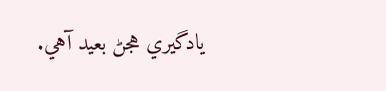يادگيري هجڻ بعيد آهي.